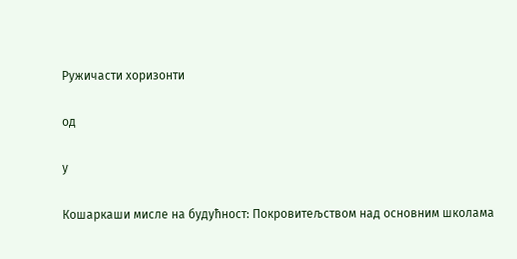Ружичасти хоризонти

од

у

Кошаркаши мисле на будућност: Покровитељством над основним школама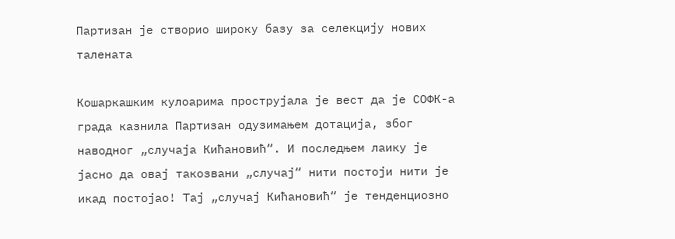Партизан је створио широку базу за селекцију нових талената

Кошаркашким кулоарима прострујала је вест да је СОФК-а града казнила Партизан одузимањем дотација, због наводног „случаја Кићановић“. И последњем лаику је јасно да овај такозвани „случај“ нити постоји нити је икад постојао! Тај „случај Кићановић“ је тенденциозно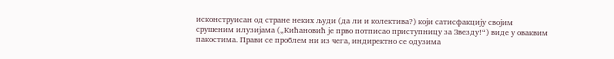исконструисан од стране неких људи (да ли и колектива?) који сатисфакцију својим срушеним илузијама („Кићановић је прво потписао приступницу за Звезду!“) виде у оваквим пакостима. Прави се проблем ни из чега, индиректно се одузима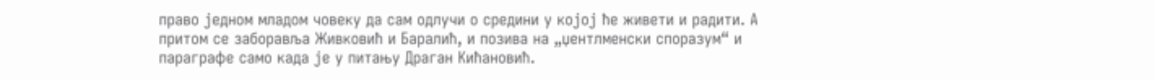право једном младом човеку да сам одлучи о средини у којој ће живети и радити. А притом се заборавља Живковић и Баралић, и позива на „џентлменски споразум“ и параграфе само када је у питању Драган Кићановић.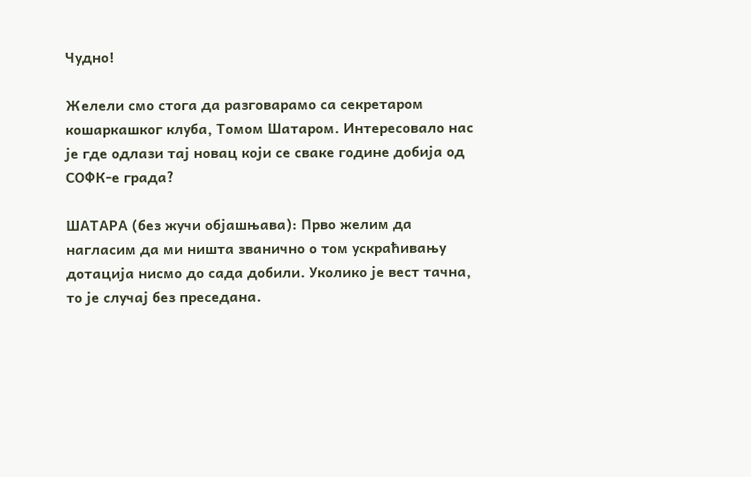Чудно!

Желели смо стога да разговарамо са секретаром кошаркашког клуба, Томом Шатаром. Интересовало нас је где одлази тај новац који се сваке године добија од СОФК-е града?

ШАТАРА (без жучи објашњава): Прво желим да нагласим да ми ништа званично о том ускраћивању дотација нисмо до сада добили. Уколико је вест тачна, то је случај без преседана.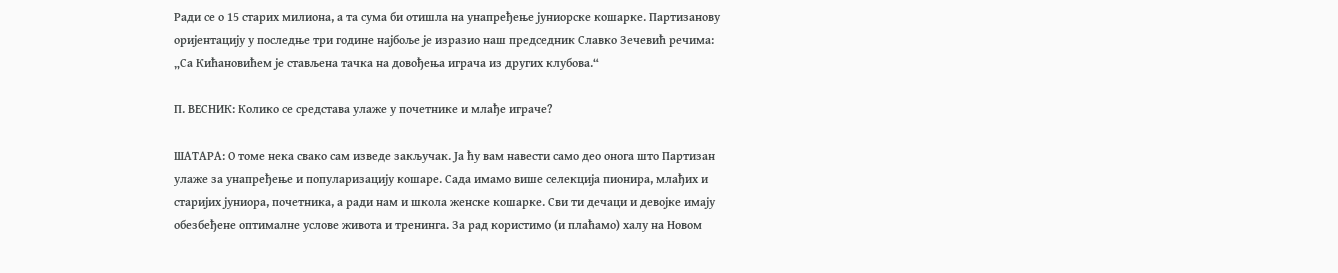Ради се о 15 старих милиона, а та сума би отишла на унапређење јуниорске кошарке. Партизанову оријентацију у последње три године најбоље је изразио наш председник Славко Зечевић речима: „Са Кићановићем је стављена тачка на довођења играча из других клубова.“

П. ВЕСНИК: Колико се средстава улаже у почетнике и млађе играче?

ШАТАРА: О томе нека свако сам изведе закључак. Ја ћу вам навести само део онога што Партизан улаже за унапређење и популаризацију кошаре. Сада имамо више селекција пионира, млађих и старијих јуниора, почетника, а ради нам и школа женске кошарке. Сви ти дечаци и девојке имају обезбеђене оптималне услове живота и тренинга. За рад користимо (и плаћамо) халу на Новом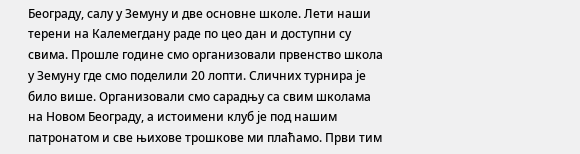Београду, салу у Земуну и две основне школе. Лети наши терени на Калемегдану раде по цео дан и доступни су свима. Прошле године смо организовали првенство школа у Земуну где смо поделили 20 лопти. Сличних турнира је било више. Организовали смо сарадњу са свим школама на Новом Београду, а истоимени клуб је под нашим патронатом и све њихове трошкове ми плаћамо. Први тим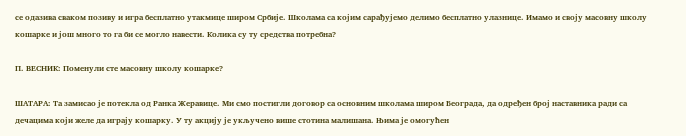се одазива сваком позиву и игра бесплатно утакмице широм Србије. Школама са којим сарађујемо делимо бесплатно улазнице. Имамо и своју масовну школу кошарке и још много то га би се могло навести. Колика су ту средства потребна?

П. ВЕСНИК: Поменули сте масовну школу кошарке?

ШАТАРА: Та замисао је потекла од Ранка Жеравице. Ми смо постигли договор са основним школама широм Београда, да одређен број наставника ради са дечацима који желе да играју кошарку. У ту акцију је укључено више стотина малишана. Њима је омогућен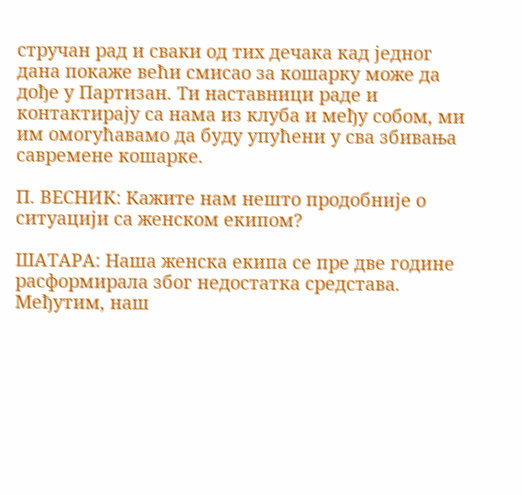стручан рад и сваки од тих дечака кад једног дана покаже већи смисао за кошарку може да дође у Партизан. Ти наставници раде и контактирају са нама из клуба и међу собом, ми им омогућавамо да буду упућени у сва збивања савремене кошарке.

П. ВЕСНИК: Кажите нам нешто продобније о ситуацији са женском екипом?

ШАТАРА: Наша женска екипа се пре две године расформирала због недостатка средстава. Међутим, наш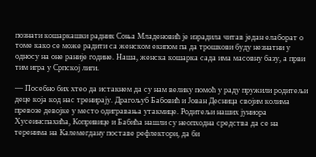познати кошаркашки радник Соња Младеновић је израдила читав један елаборат о томе како се може радити са женском екипом па да трошкови буду незнатни у односу на оне раније године. Наша, женска кошарка сада има масовну базу, а први тим игра у Српској лиги.

— Посебно бих хтео да истакнем да су нам велику помоћ у раду пружили родитељи деце која код нас тренирају. Драгољуб Бабовић и Јован Десница својим колима превозе девојке у место одигравања утакмице. Родитељи наших јуниора Хусеинспахића, Копривице и Бабића нашли су неопходна средства да се на теренима на Калемегдану поставе рефлектори, да би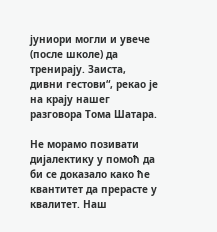јуниори могли и увече (после школе) да тренирају. Заиста, дивни гестови“, рекао је на крају нашег разговора Тома Шатара.

Не морамо позивати дијалектику у помоћ да би се доказало како ће квантитет да прерасте у квалитет. Наш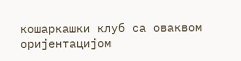кошаркашки клуб са оваквом оријентацијом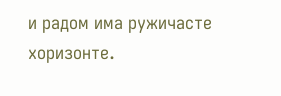и радом има ружичасте хоризонте.